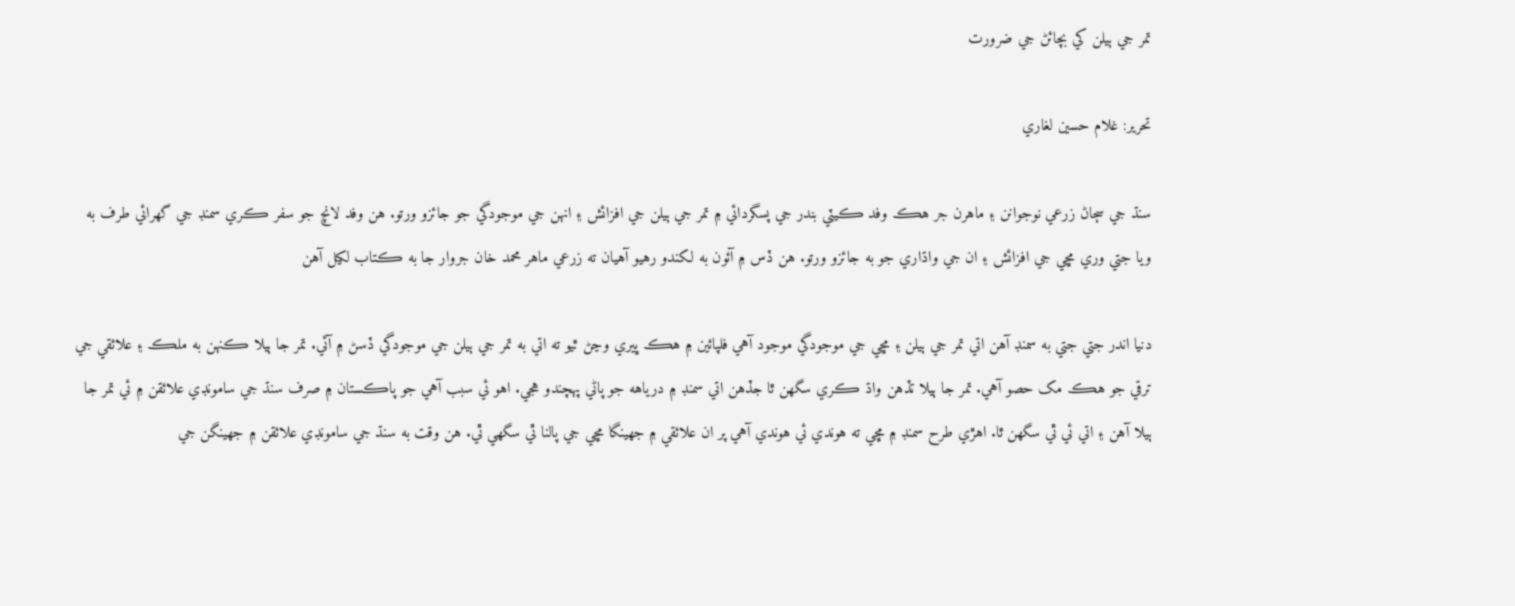تمر جي ٻيلن کي بچائڻ جي ضرورت

تحرير: غلام حسين لغاري

سنڌ جي سڄاڻ زرعي نوجوانن ۽ ماهرن جر هڪ وفد ڪيٽي بندر جي پسگردائي ۾ تمر جي ٻيلن جي افزائش ۽ انهن جي موجودگي جو جائزو ورتو. هن وفد لانچ جو سفر ڪري سمنڊ جي گهرائي طرف به ويا جتي وري مڇي جي افزائش ۽ ان جي واڌاري جو به جائزو ورتو. هن ڏس ۾ آئون به لکندو رهيو آهيان ته زرعي ماهر محمد خان جروار جا به ڪتاب لکيل آهن

دنيا اندر جتي جتي به سمنڊ آهن اتي تمر جي ٻيلن ۽ مڇي جي موجودگي موجود آهي فلپائين ۾ هڪ ڀيري وڃڻ ٿيو ته اتي به تمر جي ٻيلن جي موجودگي ڏسڻ ۾ آئي. تمر جا ٻيلا ڪنهن به ملڪ ۽ علائقي جي ترقي جو هڪ مک حصو آهي. تمر جا ٻيلا تڏهن واڌ ڪري سگهن ٿا جڏهن اتي سمنڊ ۾ درياهه جو پاڻي پهچندو هجي. اهو ئي سبب آهي جو پاڪستان ۾ صرف سنڌ جي سامونڊي علائقن ۾ ئي تمر جا ٻيلا آهن ۽ اتي ئي ٿي سگهن ٿا. اهڙي طرح سمنڊ ۾ مڇي ته هوندي ئي هوندي آهي پر ان علائقي ۾ جهينگا مڇي جي پالنا ٿي سگهي ٿي. هن وقت به سنڌ جي سامونڊي علائقن ۾ جهينگن جي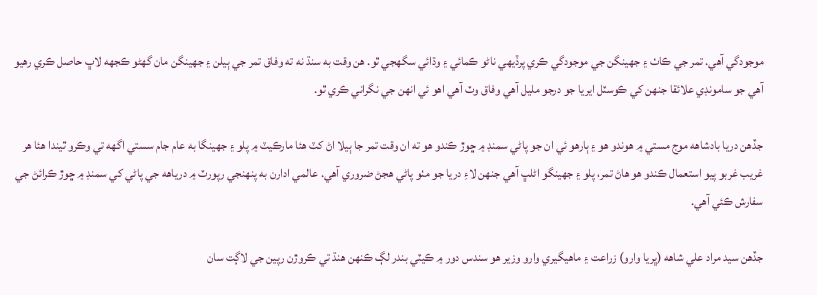موجودگي آهي. تمر جي ڪاٺ ۽ جهينگن جي موجودگي ڪري پرڏيهي ناڻو ڪمائي ۽ وڌائي سگهجي ٿو. هن وقت به سنڌ نه ته وفاق تمر جي ٻيلن ۽ جهينگن مان گهڻو ڪجهه لاڀ حاصل ڪري رهيو آهي جو سامونڊي علائقا جنهن کي ڪوسٽل ايريا جو درجو مليل آهي وفاق وٽ آهي اهو ئي انهن جي نگراني ڪري ٿو.

جڏهن دريا بادشاهه موج مستي ۾ هوندو هو ۽ ٻارهو ئي ان جو پاڻي سمنڊ ۾ ڇوڙ ڪندو هو ته ان وقت تمر جا ٻيلا اڻ کٽ هئا مارڪيٽ ۾ پلو ۽ جهينگا به عام جام سستي اگهه تي وڪرو ٿيندا هئا هر غريب غربو پيو استعمال ڪندو هو هاڻ تمر، پلو ۽ جهينگو اڻلڀ آهي جنهن لاءِ دريا جو مٺو پاڻي هجڻ ضروري آهي. عالمي ادارن به پنهنجي رپورٽ ۾ درياهه جي پاڻي کي سمنڊ ۾ ڇوڙ ڪرائڻ جي سفارش ڪئي آهي.

جڏهن سيد مراد علي شاهه (ڀريا وارو) زراعت ۽ ماهيگيري وارو وزير هو سندس دور ۾ ڪيٽي بندر لڳ ڪنهن هنڌ تي ڪروڙن رپين جي لاڳت سان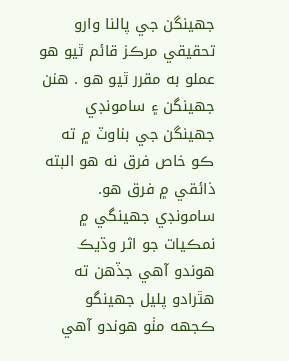جهينگن جي پالنا وارو تحقيقي مرڪز قائم ٿيو هو عملو به مقرر ٿيو هو . هنن جهينگن ۽ سامونڊي جهينگن جي بناوٽ ۾ ته ڪو خاص فرق نه هو البته  ذائقي ۾ فرق هو. سامونڊي جهينگي ۾ نمڪيات جو اثر وڌيڪ هوندو آهي جڏهن ته هٿرادو پليل جهينگو ڪجهه مٺو هوندو آهي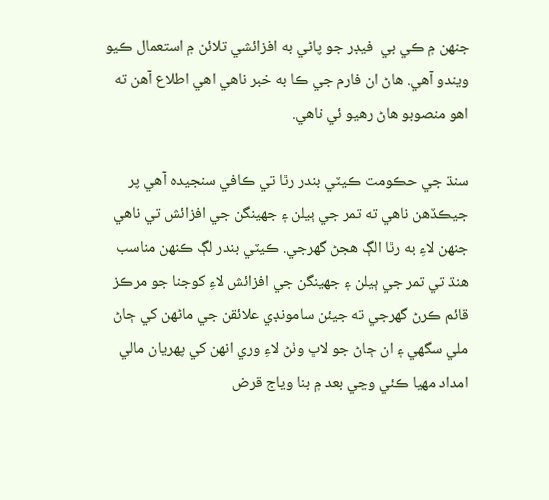جنهن ۾ ڪي بي  فيڊر جو پاڻي به افزائشي تلائن ۾ استعمال ڪيو ويندو آهي. هاڻ ان فارم جي ڪا به خبر ناهي اهي اطلاع آهن ته اهو منصوبو هاڻ رهيو ئي ناهي.

سنڌ جي حڪومت ڪيٽي بندر رٿا تي ڪافي سنجيده آهي پر جيڪڏهن ناهي ته تمر جي ٻيلن ۽ جهينگن جي افزائش تي ناهي جنهن لاءِ به رٿا الڳ هجڻ گهرجي. ڪيٽي بندر لڳ ڪنهن مناسب هنڌ تي تمر جي ٻيلن ۽ جهينگن جي افزائش لاءِ کوجنا جو مرڪز قائم ڪرڻ گهرجي ته جيئن سامونڊي علائقن جي ماڻهن کي ڄاڻ ملي سگهي ۽ ان ڄاڻ جو لاڀ وٺڻ لاءِ وري انهن کي پهريان مالي امداد مهيا ڪئي وڃي بعد ۾ بنا وياج قرض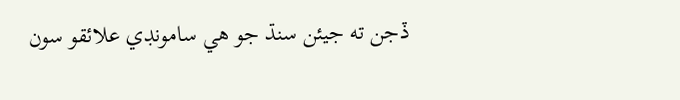ڏجن ته جيئن سنڌ جو هي سامونڊي علائقو سون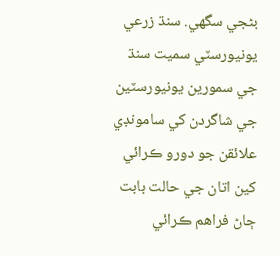بڻجي سگهي. سنڌ زرعي يونيورسٽي سميت سنڌ جي سمورين يونيورسٽين جي شاگردن کي سامونڊي علائقن جو دورو ڪرائي کين اتان جي حالت بابت ڄاڻ فراهم ڪرائي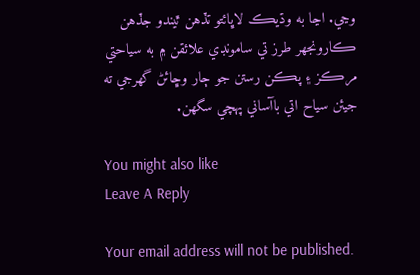وڃي. اڃا به وڌيڪ لاڀائتو تڏهن ٿيندو جڏهن ڪارونجهر طرز تي سامونڊي علائقن ۾ به سياحتي مرڪز ۽ پڪن رستن جو ڄار وڇائڻ گهرجي ته جيئن سياح اتي باآساني پهچي سگهن.

You might also like
Leave A Reply

Your email address will not be published.